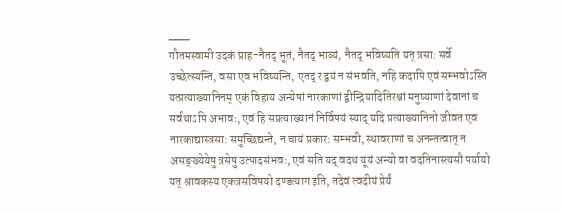___
गौतमस्वामी उदकं प्राह-नैतद् भूतं, नैतद् भाव्यं, नैतद् भविष्यति यत् त्रसा: सर्वे उच्छेत्स्यन्ति, वसा एव भविष्यन्ति, एतद् र द्वयं न संभवति, नहि कदापि एवं सम्भवोऽस्ति यत्प्रत्याख्यानिनम् एकं विहाय अन्येषां नारकाणां द्वीन्द्रियादितिरश्चां मनुष्याणां देवानां च सर्वथाऽपि अभावः, एवं हि सप्रत्याख्यानं निर्विषयं स्याद् यदि प्रत्याख्यानिनो जीवत एव नारकाद्यास्त्रसा: समुच्छिद्यन्ते, न चायं प्रकार: सम्भवी, स्थावराणां च अनन्तत्वात् न असङ्ख्येयेषु त्रसेषु उत्पादसंभवः, एवं सति यद् वदथ यूयं अन्यो वा वदतिनास्त्यसौ पर्यायो यत् श्रावकस्य एकत्रसविषयो दण्डत्याग इति, तदेवं त्वदीयं प्रेर्यं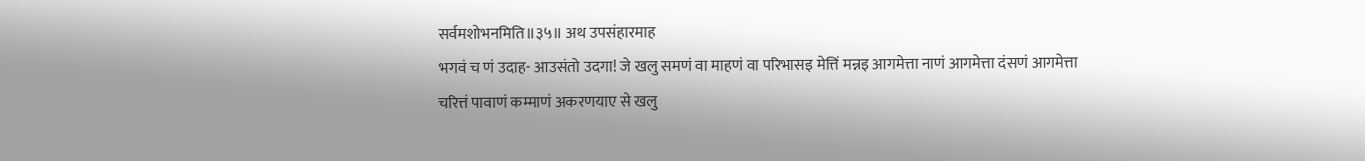सर्वमशोभनमिति॥३५॥ अथ उपसंहारमाह
भगवं च णं उदाह- आउसंतो उदगा! जे खलु समणं वा माहणं वा परिभासइ मेत्तिं मन्नइ आगमेत्ता नाणं आगमेत्ता दंसणं आगमेत्ता चरित्तं पावाणं कम्माणं अकरणयाए से खलु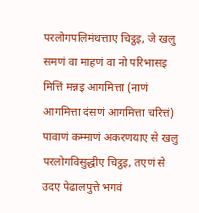परलोगपलिमंथत्ताए चिट्ठइ, जे खलु समणं वा माहणं वा नो परिभासइ मित्तिं मन्नइ आगमित्ता (नाणं आगमित्ता दंसणं आगमित्ता चरित्तं) पावाणं कम्माणं अकरणयाए से खलु परलोगविसुद्धीए चिट्ठइ, तएणं से उदए पेढालपुत्ते भगवं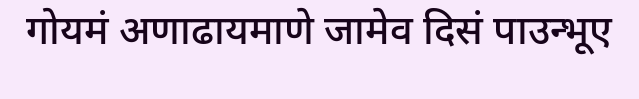गोयमं अणाढायमाणे जामेव दिसं पाउन्भूए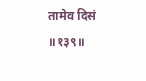तामेव दिसं
॥१३९॥